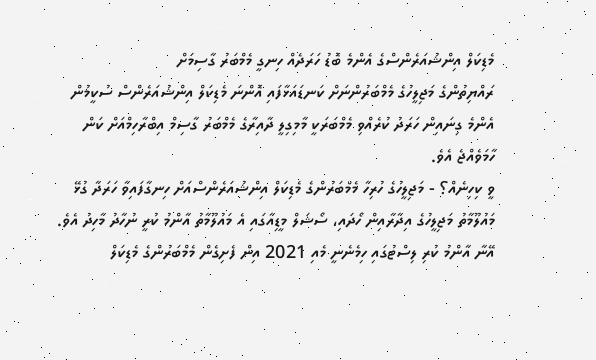މެޑިކަލް އިންޝުއަރެންސްގެ އެންމެ ބޮޑު ހަރަދެއް ހިނގީ މެމްބަރު ގާސިމަށް
ރައްޔިތުންގެ މަޖިލީހުގެ މެމްބަރުންނަށް ކަނޑައަޅާފައި އޮންނަ މެޑިކަލް އިންޝުއަރެންސް ސުކީމުން އެންމެ ގިނައިން ހަރަދު ކުރެއްވި މެމްބަރަކީ މާމިގިލީ ދާއިރާގެ މެމްބަރު ގާސިމް އިބްރާހިމްއަށް ކަން ހާމަވެއްޖެ އެވެ.
ވީ ކިހިނެއް؟ - މަޖިލީހުގެ ހުރިހާ މެމްބަރުންގެ މެޑިކަލް އިންޝުއަރެންސްއަށް ހިނގާފައިވާ ހަރަދާ ގުޅޭ މައުލޫމާތު މަޖިލީހުގެ އިދާރާއިން ހޯދައި، ސޯޝަލް މީޑިއާގައި އެ މައުލޫމާތު އާންމު ކުރީ ނުހާދު މާހިދު އެވެ.
އޭނާ އާންމު ކުރި ލިސްޓުގައި ހިމެނެނީ މެއި 2021 އިން ފެށިގެން މެމްބަރުންގެ މެޑިކަލް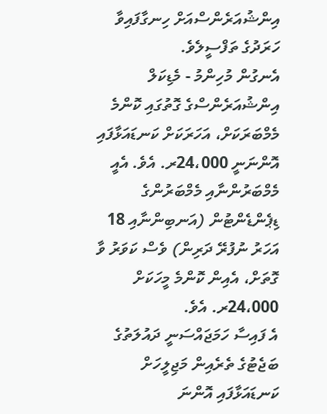އިންޝުއަރެންސްއަށް ހިނގާފައިވާ ހަރަދުގެ ތަފްސީލެވެ.
އެނގުން މުހިންމު - މެޑިކަލް އިންޝުއަރެންސްގެ ގޮތުގައި ކޮންމެ މެމްބަރަކަށް، އަހަރަކަށް ކަނޑައަޅާފައި އޮންނަނީ 24،000ރ. އެވެ. އެއީ މެމްބަރުންނާއި މެމްބަރުންގެ ޑިޕެންޑެންޓުން (އަނބިންނާއި 18 އަހަރު ނުފުރޭ ދަރިން) ވެސް ކަވަރު ވާ ގޮތަށް، އެއިން ކޮންމެ މީހަކަށް 24،000ރ. އެވެ.
އެ ފައިސާ ހަމަޖައްސަނީ ދައުލަތުގެ ބަޖެޓުގެ ތެރެއިން މަޖިލީހަށް ކަނޑައަޅާފައި އޮންނަ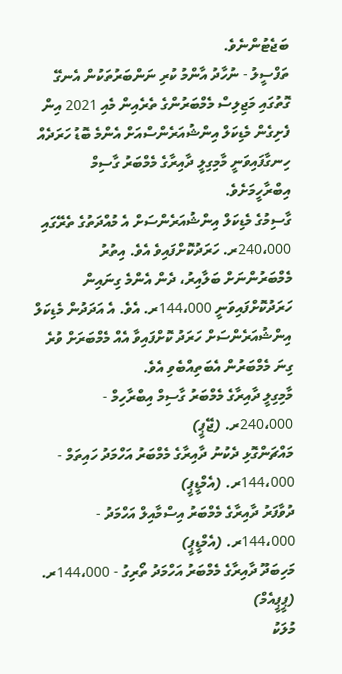ބަޖެޓުންނެވެ.
ތަފްސީލު - ނުހާދު އާންމު ކުރި ނަންބަރުތަކުން އެނގޭ ގޮތުގައި މަޖިލިސް މެމްބަރުންގެ ތެރެއިން މެއި 2021 އިން ފެށިގެން މެޑިކަލް އިންޝުއަރެންސްއަށް އެންމެ ބޮޑު ހަރަދެއް ހިނގާފައިވަނީ މާމިގިލީ ދާއިރާގެ މެމްބަރު ގާސިމް އިބްރާހީމަށެވެ.
ގާސިމުގެ މެޑިކަލް އިންޝުއަރެންސަށް އެ މުއްދަތުގެ ތެރޭގައި 240،000ރ. ހަރަދުކޮށްފައިވެ އެވެ. އިތުރު މެމްބަރުންނަށް ބަލާއިރު، ދެން އެންމެ ގިނައިން ހަރަދުކޮށްފައިވަނީ 144،000ރ. އެވެ. އެ އަދަދުން މެޑިކަލް އިންޝުއަރެންސަށް ހަރަދު ކޮށްފައިވާ އެއް މެމްބަރަށް ވުރެ ގިނަ މެމްބަރުން އެބަތިއްބެވި އެވެ.
މާމިގިލީ ދާއިރާގެ މެމްބަރު ގާސިމް އިބްރާހިމް - 240،000ރ. (ޖޭޕީ)
މައްޗަންގޮޅި ދެކުނު ދާއިރާގެ މެމްބަރު އަހްމަދު ހައިތަމް - 144،000ރ. (އެމްޑީޕީ)
ދުވާފަރު ދާއިރާގެ މެމްބަރު އިސްމާއިލް އަހްމަދު - 144،000ރ. (އެމްޑީޕީ)
މަހިބަދޫ ދާއިރާގެ މެމްބަރު އަހްމަދު ތޯރިގު - 144،000ރ. (ޕީޕީއެމް)
މުލަކު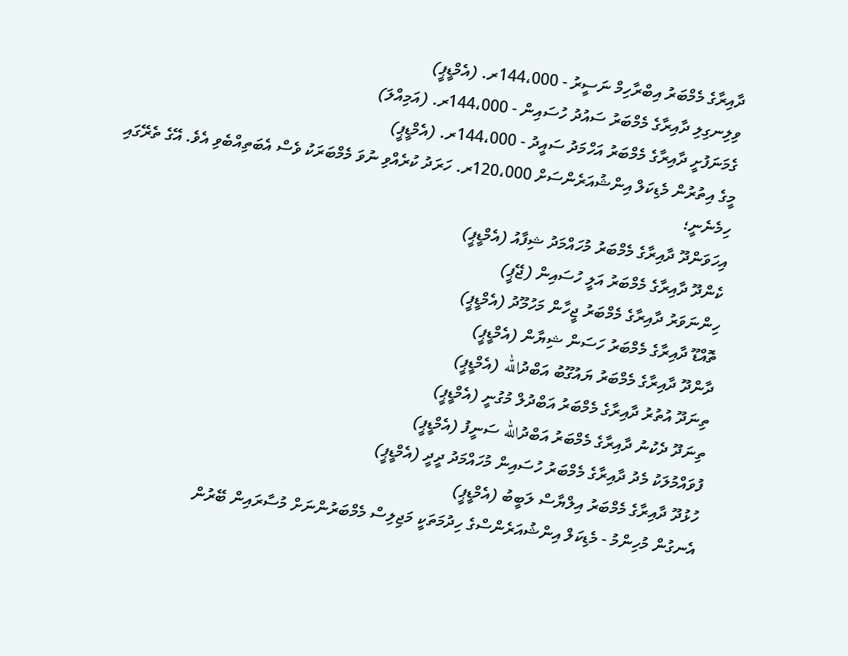ދާއިރާގެ މެމްބަރު އިބްރާހިމް ނަސީރު - 144،000ރ. (އެމްޑީޕީ)
ވިލިނގިލި ދާއިރާގެ މެމްބަރު ސައުދު ހުސައިން - 144،000ރ. (އަމިއްލަ)
ގެމަނަފުށީ ދާއިރާގެ މެމްބަރު އަހްމަދު ސައީދު - 144،000ރ. (އެމްޑީޕީ)
މީގެ އިތުރުން މެޑިކަލް އިންޝުއަރެންސަށް 120،000ރ. ހަރަދު ކުރެއްވި ނުވަ މެމްބަރަކު ވެސް އެބަތިއްބެވި އެވެ. އޭގެ ތެރޭގައި ހިމެނެނީ؛
އިހަވަންދޫ ދާއިރާގެ މެމްބަރު މުހައްމަދު ޝިފާއު (އެމްޑީޕީ)
ކެންދޫ ދާއިރާގެ މެމްބަރު އަލީ ހުސައިން (ޖޭޕީ)
ހިންނަވަރު ދާއިރާގެ މެމްބަރު ޖީހާން މަހުމޫދު (އެމްޑީޕީ)
ތޮއްޑޫ ދާއިރާގެ މެމްބަރު ހަސަން ޝިޔާން (އެމްޑީޕީ)
ދާންދޫ ދާއިރާގެ މެމްބަރު ޔައުގޫބު އަބްދުالله (އެމްޑީޕީ)
ތިނަދޫ އުތުރު ދާއިރާގެ މެމްބަރު އަބްދުލް މުގުނީ (އެމްޑީޕީ)
ތިނަދޫ ދެކުނު ދާއިރާގެ މެމްބަރު އަބްދުالله ސަނީފު (އެމްޑީޕީ)
ފުވައްމުލަކު މެދު ދާއިރާގެ މެމްބަރު ހުސައިން މުހައްމަދު ދީދީ (އެމްޑީޕީ)
ހުޅުދޫ ދާއިރާގެ މެމްބަރު އިލްޔާސް ލަބީބު (އެމްޑީޕީ)
އެނގުން މުހިންމު - މެޑިކަލް އިންޝުއަރެންސްގެ ހިދުމަތަކީ މަޖިލިސް މެމްބަރުންނަށް މުސާރައިން ބޭރުން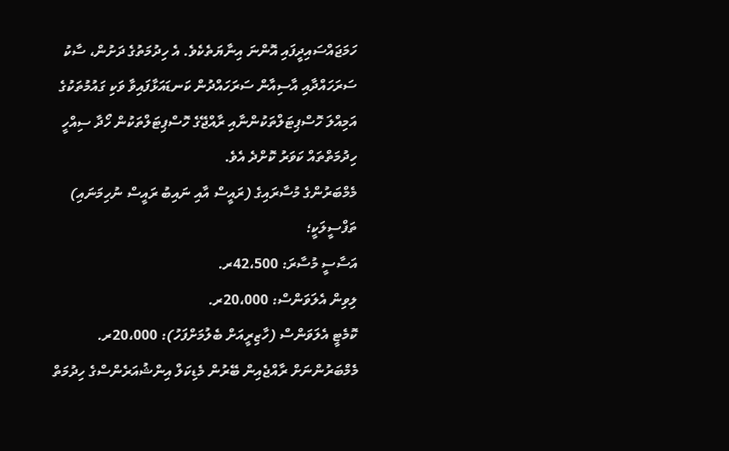ހަމަޖައްސައިދީފައި އޮންނަ އިނާޔަތެކެވެ. އެ ހިދުމަތުގެ ދަށުން، ސާކު ސަރަހައްދާއި އާސިއާން ސަރަހައްދުން ކަނޑައަޅާފައިވާ ވަކި ގައުމުތަކުގެ އަމިއްލަ ހޮސްޕިޓަލްތަކުންނާއި ރާއްޖޭގެ ހޮސްޕިޓަލްތަކުން ހޯދާ ސިއްހީ ހިދުމަތްތައް ކަވަރު ކޮށްދެ އެވެ.
މެމްބަރުންގެ މުސާރައިގެ (ރައީސް އާއި ނައިބު ރައީސް ނުހިމަނައި) ތަފްސީލަކީ؛
އަސާސީ މުސާރަ: 42،500ރ.
ލިވިން އެލަވަންސް: 20،000ރ.
ކޮމެޓީ އެލަވަންސް (ހާޒިރީއަށް ބެލުމަށްފަހު): 20،000ރ.
މެމްބަރުންނަށް ރާއްޖެއިން ބޭރުން މެޑިކަލް އިންޝުއަރެންސްގެ ހިދުމަތް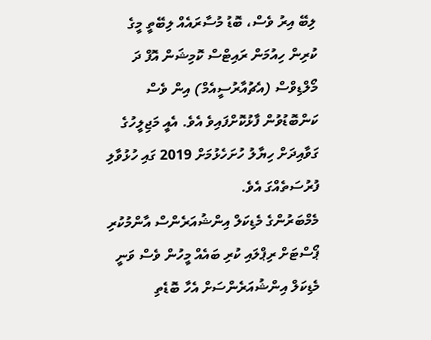ލިބޭ އިރު ވެސް، ބޮޑު މުސާރައެއް ލިބޭތީ މީގެ ކުރިން ހިއުމަން ރައިޓްސް ކޮމިޝަން އޮފް ދަ މޯލްޑިވްސް (އެޗުއާރުސީއެމް) އިން ވެސް ކަންބޮޑުވުން ފާޅުކޮށްފައިވެ އެވެ. އެއީ މަޖިލީހުގެ ގަވާއިދަށް ހިޔާލު ހުށަހެޅުމަށް 2019 ގައި ހުޅުވާލި ފުރުސަތެއްގަ އެވެ.
މެމްބަރުންގެ މެޑިކަލް އިންޝުއަރެންސް އާންމުކުރި ޕޯސްޓަށް ރިޕްލައި ކުރި ބައެއް މީހުން ވެސް ވަނީ މެޑިކަލް އިންޝުއަރެންސަށް އެހާ ބޮޑެތި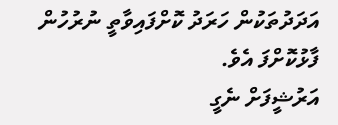އަދަދުތަކުން ހަރަދު ކޮށްފައިވާތީ ނުރުހުން ފާޅުކޮށްފަ އެވެ.
އަރުޝީފަށް ނެގީ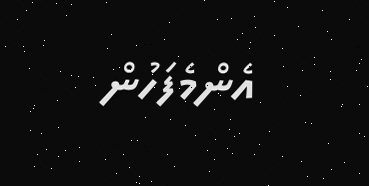އެންމެފަހުން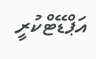އަޕްޑޭޓްކުރީ